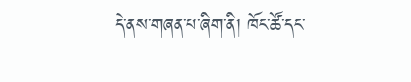དེ་ནས་གཞན་པ་ཞིག་ནི། ཁོང་ཚོ་དང་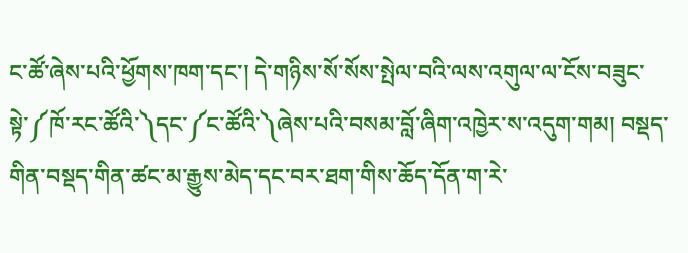ང་ཚོ་ཞེས་པའི་ཕྱོགས་ཁག་དང་། དེ་གཉིས་སོ་སོས་སྤེལ་བའི་ལས་འགུལ་ལ་ངོས་བཟུང་སྟེ་༼ཁོ་རང་ཚོའི་༽དང་༼ང་ཚོའི་༽ཞེས་པའི་བསམ་བློ་ཞིག་འཁྱེར་ས་འདུག་གམ། བསྡད་གིན་བསྡད་གིན་ཚང་མ་རྒྱུས་མེད་དང་བར་ཐག་གིས་ཆོད་དོན་ག་རེ་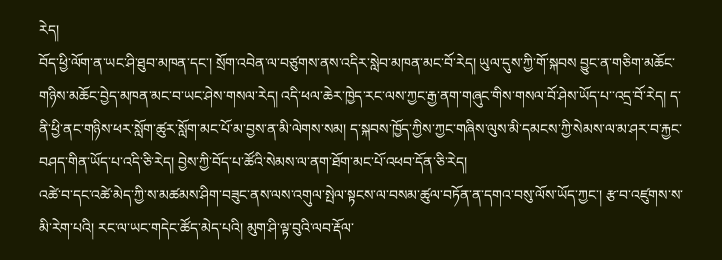རེད།
བོད་ཕྱི་ལོག་ན་ཡང་ཤི་ཐུབ་མཁན་དང་། སྲོག་འབེན་ལ་བཙུགས་ནས་འདིར་སླེབ་མཁན་མང་བོ་རེད། ཡུལ་དུས་ཀྱི་གོ་སྐབས བྱུང་ན་གཅིག་མཆོང་གཉིས་མཆོང་བྱེད་མཁན་མང་བ་ཡང་ཤེས་གསལ་རེད། འདི་ཕལ་ཆེར་ཁྱེད་རང་ལས་ཀྱང་རྒྱ་ནག་གཞུང་གིས་གསལ་བོ་ཤེས་ཡོད་པ་་འདྲ་བོ་རེད། ད་ནི་ཕྱི་ནང་གཉིས་ཕར་སློག་ཚུར་སློག་མང་པོ་མ་བྱས་ན་མི་ལེགས་སམ། ད་སྐབས་ཁྱོད་ཀྱིས་ཀྱང་གཞིས་ལུས་མི་དམངས་ཀྱི་སེམས་ལ་མ་ཤར་བ་རྐྱང་བཤད་གིན་ཡོད་པ་འདི་ཅི་རེད། བྱེས་ཀྱི་བོད་པ་ཚོའི་སེམས་ལ་ནག་ཐོག་མང་པོ་འཕབ་དོན་ཅི་རེད།
འཚེ་བ་དང་འཚེ་མེད་ཀྱི་ས་མཚམས་ཤིག་བཟུང་ནས་ལས་འགུལ་སྤེལ་སྟངས་ལ་བསམ་ཚུལ་བཏོན་ན་དགའ་བསུ་ལོས་ཡོད་ཀྱང་། རྩ་བ་འཛུགས་ས་མི་རེག་པའི། རང་ལ་ཡང་གདེང་ཚོད་མེད་པའི། མུག་ཤི་ལྟ་བུའི་ལབ་རྡོལ་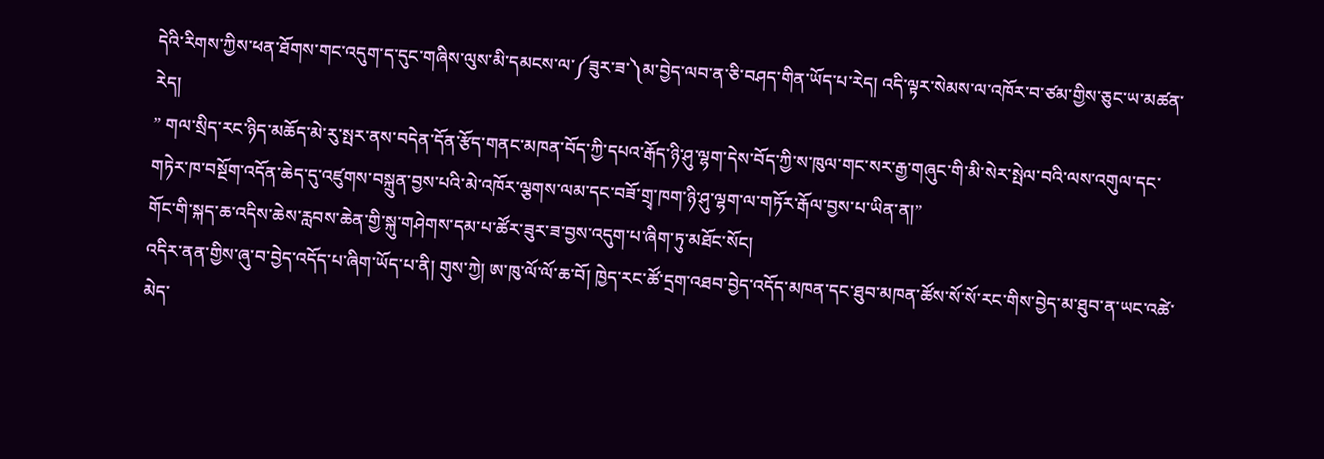དེའི་རིགས་ཀྱིས་ཕན་ཐོགས་གང་འདུག་ད་དུང་གཞིས་ལུས་མི་དམངས་ལ་༼ཟུར་ཟ་༽མ་བྱེད་ལབ་ན་ཅི་བཤད་གིན་ཡོད་པ་རེད། འདི་ལྟར་སེམས་ལ་འཁོར་བ་ཙམ་གྱིས་ཅུང་ཡ་མཚན་རེད།
” གལ་སྲིད་རང་ཉིད་མཆོད་མེ་རུ་སྤར་ནས་བདེན་དོན་རྩོད་གནང་མཁན་བོད་ཀྱི་དཔའ་རྒོད་ཉི་ཤུ་ལྷག་དེས་བོད་ཀྱི་ས་ཁུལ་གང་སར་རྒྱ་གཞུང་གི་མི་སེར་སྤེལ་བའི་ལས་འགུལ་དང་གཏེར་ཁ་བསྔོག་འདོན་ཆེད་དུ་འཛུགས་བསྐྲུན་བྱས་པའི་མེ་འཁོར་ལྕགས་ལམ་དང་བཟོ་གྲྭ་ཁག་ཉི་ཤུ་ལྷག་ལ་གཏོར་རྒོལ་བྱས་པ་ཡིན་ན།”
གོང་གི་སྐད་ཆ་འདིས་ཆེས་རླབས་ཆེན་གྱི་སྐུ་གཤེགས་དམ་པ་ཚོར་ཟུར་ཟ་བྱས་འདུག་པ་ཞིག་ཏུ་མཐོང་སོང།
འདིར་ནན་གྱིས་ཞུ་བ་བྱེད་འདོད་པ་ཞིག་ཡོད་པ་ནི། གུས་ཀྱེ། ཨ་ཁུ་ལོ་ལོ་ཆ་བོ། ཁྱེད་རང་ཚོ་དྲག་འཐབ་བྱེད་འདོད་མཁན་དང་ཐུབ་མཁན་ཚོས་སོ་སོ་རང་གིས་བྱེད་མ་ཐུབ་ན་ཡང་འཚེ་མེད་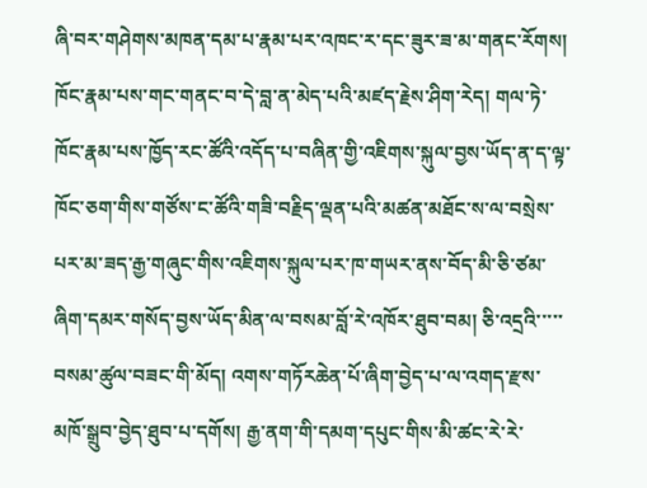ཞི་བར་གཤེགས་མཁན་དམ་པ་རྣམ་པར་འཁང་ར་དང་ཟུར་ཟ་མ་གནང་རོགས། ཁོང་རྣམ་པས་གང་གནང་བ་དེ་བླ་ན་མེད་པའི་མཛད་རྗེས་ཤིག་རེད། གལ་ཏེ་ཁོང་རྣམ་པས་ཁྱོད་རང་ཚོའི་འདོད་པ་བཞིན་གྱི་འཇིགས་སྐུལ་བྱས་ཡོད་ན་ད་ལྟ་ཁོང་ཅག་གིས་གཙོས་ང་ཚོའི་གཟི་བརྗིད་ལྡན་པའི་མཚན་མཐོང་ས་ལ་བསྲེས་པར་མ་ཟད་རྒྱ་གཞུང་གིས་འཇིགས་སྐུལ་པར་ཁ་གཡར་ནས་བོད་མི་ཅི་ཙམ་ཞིག་དམར་གསོད་བྱས་ཡོད་མིན་ལ་བསམ་བློ་རེ་འཁོར་ཐུབ་བམ། ཅི་འདྲའི་་་་་
བསམ་ཚུལ་བཟང་གི་མོད། འགས་གཏོརཆེན་པོ་ཞིག་བྱེད་པ་ལ་འགད་རྫས་མཁོ་སྒྲུབ་བྱེད་ཐུབ་པ་དགོས། རྒྱ་ནག་གི་དམག་དཔུང་གིས་མི་ཚང་རེ་རེ་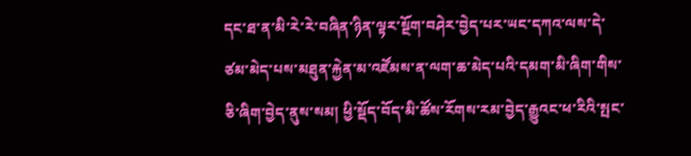དང་ཐ་ན་མི་རེ་རེ་བཞིན་ཉིན་ལྟར་སྔོག་བཤེར་བྱེད་པར་ཡང་དཀའ་ལས་དེ་ཙམ་མེད་པས་མཐུན་རྐྱེན་མ་འཛོམས་ན་ལག་ཆ་མེད་པའི་དམག་མི་ཞིག་གིས་ཅི་ཞིག་བྱེད་ནུས་སམ། ཕྱི་སྡོད་བོད་མི་ཚོས་རོགས་རམ་བྱེད་རྒྱུའང་ཕ་རིའི་སྤང་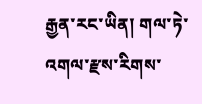རྒྱན་རང་ཡིན། གལ་ཏེ་འགལ་རྫས་རིགས་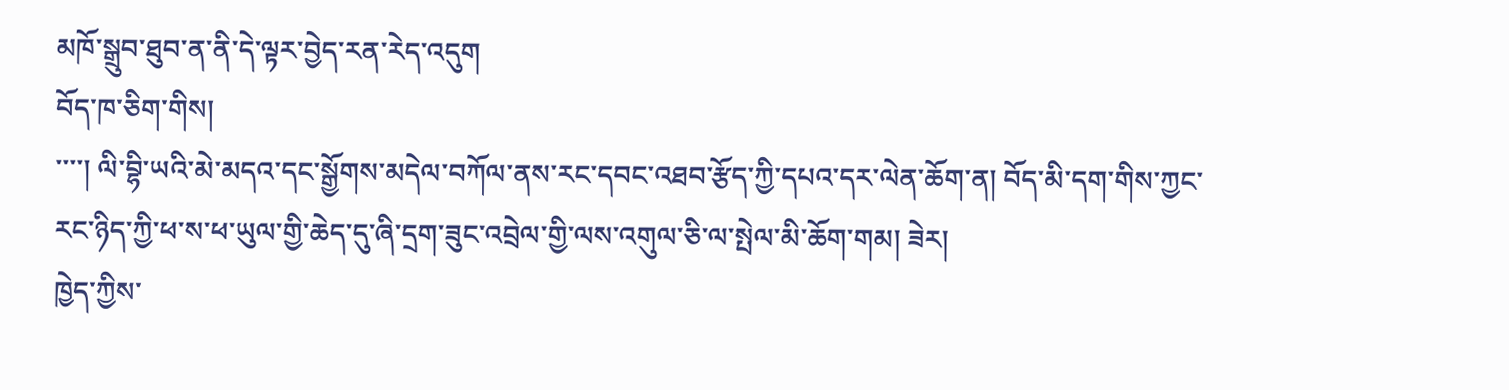མཁོ་སྒྲུབ་ཐུབ་ན་ནི་དེ་ལྟར་བྱེད་རན་རེད་འདུག
བོད་ཁ་ཅིག་གིས།
་་་་། ལི་བྷི་ཡའི་མེ་མདའ་དང་སྒྱོགས་མདེལ་བཀོལ་ནས་རང་དབང་འཐབ་རྩོད་ཀྱི་དཔའ་དར་ལེན་ཆོག་ན། བོད་མི་དག་གིས་ཀྱང་རང་ཉིད་ཀྱི་ཕ་ས་ཕ་ཡུལ་གྱི་ཆེད་དུ་ཞི་དྲག་ཟུང་འབྲེལ་གྱི་ལས་འགུལ་ཅི་ལ་སྤེལ་མི་ཆོག་གམ། ཟེར།
ཁྱེད་ཀྱིས་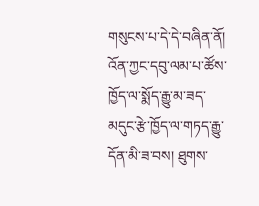གསུངས་པ་དེ་དེ་བཞིན་ནོ།
འོན་ཀྱང་དབུ་ལམ་པ་ཚོས་ཁྱོད་ལ་སྨོད་རྒྱུ་མ་ཟད་མདུང་རྩེ་ཁྱོད་ལ་གཏད་རྒྱུ་དོན་མི་ཟ་བས། ཐུགས་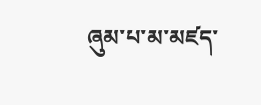ཞུམ་པ་མ་མཛད་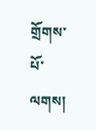གྲོགས་པོ་ལགས།